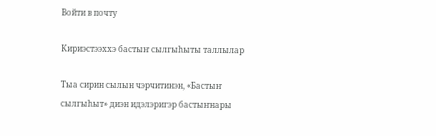Войти в почту

Кириэстээххэ бастыҥ сылгыһыты таллылар

Тыа сирин сылын чэрчитинэн, «Бастыҥ сылгыһыт» диэн идэлэригэр бастыҥнары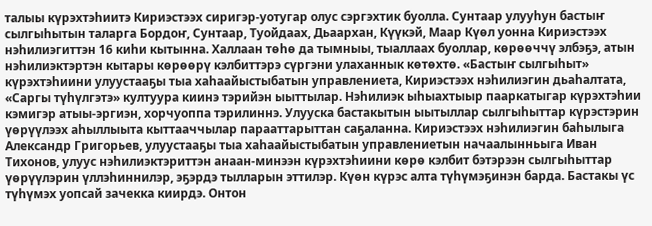талыы күрэхтэһиитэ Кириэстээх сиригэр-уотугар олус сэргэхтик буолла. Сунтаар улууһун бастыҥ сылгыһытын таларга Бордоҥ, Сунтаар, Туойдаах, Дьаархан, Күүкэй, Маар Күөл уонна Кириэстээх нэһилиэгиттэн 16 киһи кытынна. Халлаан төһө да тымныы, тыаллаах буоллар, көрөөччү элбэҕэ, атын нэһилиэктэртэн кытары көрөөрү кэлбиттэрэ сүргэни улаханнык көтөхтө. «Бастыҥ сылгыһыт» күрэхтэһиини улуустааҕы тыа хаһаайыстыбатын управлениета, Кириэстээх нэһилиэгин дьаһалтата, «Саргы түһүлгэтэ» култуура киинэ тэрийэн ыыттылар. Нэһилиэк ыһыахтыыр пааркатыгар күрэхтэһии кэмигэр атыы-эргиэн, хорчуоппа тэрилиннэ. Улууска бастакытын ыытыллар сылгыһыттар күрэстэрин үөрүүлээх аһыллыыта кыттааччылар парааттарыттан саҕаланна. Кириэстээх нэһилиэгин баһылыга Александр Григорьев, улуустааҕы тыа хаһаайыстыбатын управлениетын начаалынньыга Иван Тихонов, улуус нэһилиэктэриттэн анаан-минээн күрэхтэһиини көрө кэлбит бэтэрээн сылгыһыттар үөрүүлэрин үллэһиннилэр, эҕэрдэ тылларын эттилэр. Күөн күрэс алта түһүмэҕинэн барда. Бастакы үс түһүмэх уопсай зачекка киирдэ. Онтон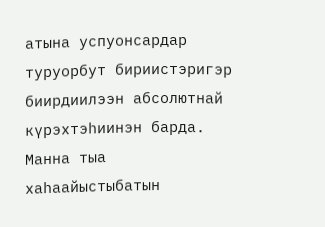атына успуонсардар туруорбут бириистэригэр биирдиилээн абсолютнай күрэхтэһиинэн барда. Манна тыа хаһаайыстыбатын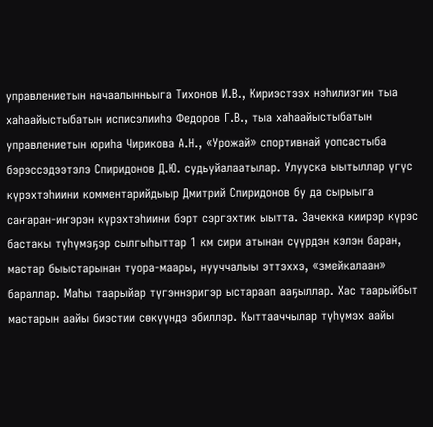управлениетын начаалынньыга Тихонов И.В., Кириэстээх нэһилиэгин тыа хаһаайыстыбатын исписэлииһэ Федоров Г.В., тыа хаһаайыстыбатын управлениетын юриһа Чирикова А.Н., «Урожай» спортивнай уопсастыба бэрэссэдээтэлэ Спиридонов Д.Ю. судьуйалаатылар. Улууска ыытыллар үгүс күрэхтэһиини комментарийдыыр Дмитрий Спиридонов бу да сырыыга саҥаран-иҥэрэн күрэхтэһиини бэрт сэргэхтик ыытта. Зачекка киирэр күрэс бастакы түһүмэҕэр сылгыһыттар 1 км сири атынан сүүрдэн кэлэн баран, мастар быыстарынан туора-маары, нууччалыы эттэххэ, «змейкалаан» бараллар. Маһы таарыйар түгэннэригэр ыстараап ааҕыллар. Хас таарыйбыт мастарын аайы биэстии сөкүүндэ эбиллэр. Кыттааччылар түһүмэх аайы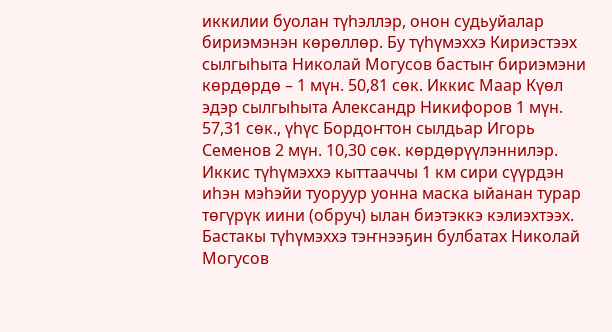иккилии буолан түһэллэр, онон судьуйалар бириэмэнэн көрөллөр. Бу түһүмэххэ Кириэстээх сылгыһыта Николай Могусов бастыҥ бириэмэни көрдөрдө – 1 мүн. 50,81 сөк. Иккис Маар Күөл эдэр сылгыһыта Александр Никифоров 1 мүн. 57,31 сөк., үһүс Бордоҥтон сылдьар Игорь Семенов 2 мүн. 10,30 сөк. көрдөрүүлэннилэр. Иккис түһүмэххэ кыттааччы 1 км сири сүүрдэн иһэн мэһэйи туоруур уонна маска ыйанан турар төгүрүк иини (обруч) ылан биэтэккэ кэлиэхтээх. Бастакы түһүмэххэ тэҥнээҕин булбатах Николай Могусов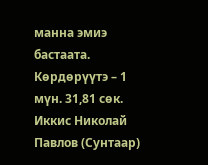манна эмиэ бастаата. Көрдөрүүтэ – 1 мүн. 31,81 сөк. Иккис Николай Павлов (Сунтаар)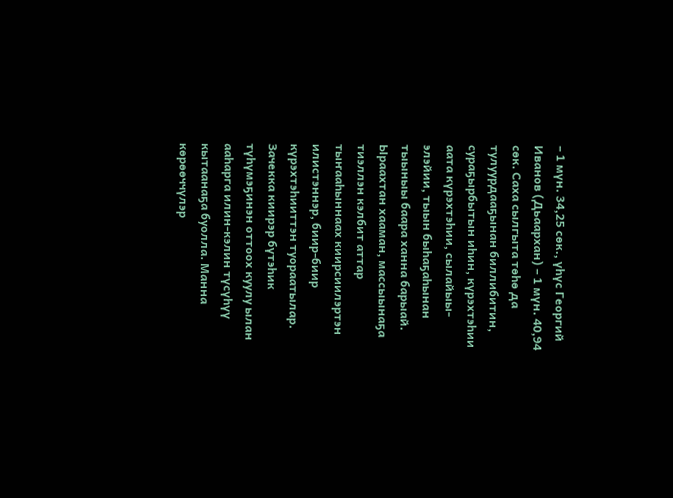– 1 мүн. 34,25 сөк., үһүс Георгий Иванов (Дьаархан) – 1 мүн. 40,94 сөк. Саха сылгыта төһө да тулуурдааҕынан биллибитин, сураҕырбытын иһин, күрэхтэһии аата күрэхтэһии, сылайыы-элэйии, тыын быһаҕаһынан тыыныы баара ханна барыай. Ыраахтан хааман, массыынаҕа тиэллэн кэлбит аттар тыҥааһыннаах киирсиилэртэн илистэннэр, биир-биир күрэхтэһииттэн туораатылар. Зачекка киирэр бүтэһик түһүмэҕинэн оттоох куулу ылан ааһарга илин-кэлин түсүһүү кытаанаҕа буолла. Манна көрөөччүлэр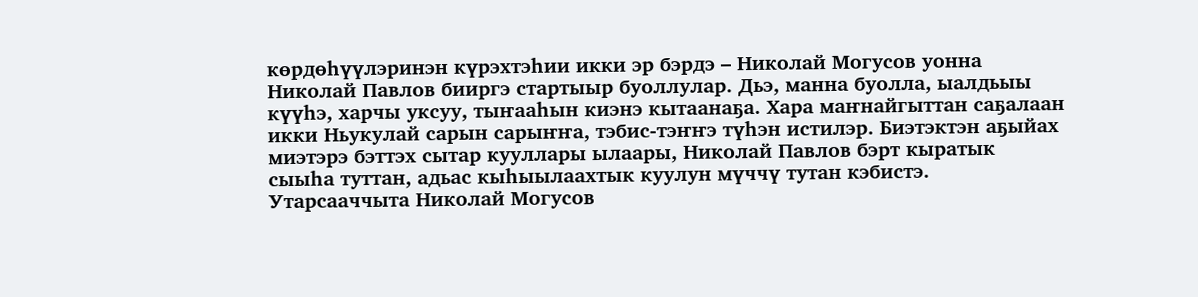көрдөһүүлэринэн күрэхтэһии икки эр бэрдэ – Николай Могусов уонна Николай Павлов бииргэ стартыыр буоллулар. Дьэ, манна буолла, ыалдьыы күүһэ, харчы уксуу, тыҥааһын киэнэ кытаанаҕа. Хара маҥнайгыттан саҕалаан икки Ньукулай сарын сарыҥҥа, тэбис-тэҥҥэ түһэн истилэр. Биэтэктэн аҕыйах миэтэрэ бэттэх сытар кууллары ылаары, Николай Павлов бэрт кыратык сыыһа туттан, адьас кыһыылаахтык куулун мүччү тутан кэбистэ. Утарсааччыта Николай Могусов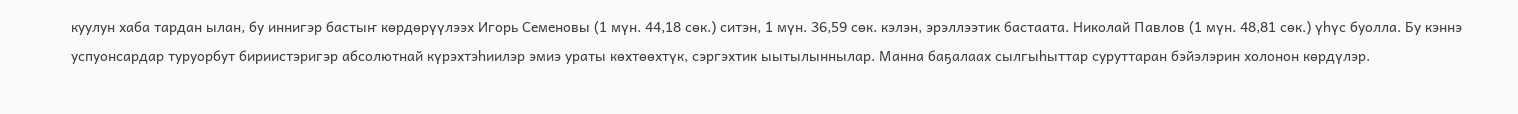куулун хаба тардан ылан, бу иннигэр бастыҥ көрдөрүүлээх Игорь Семеновы (1 мүн. 44,18 сөк.) ситэн, 1 мүн. 36,59 сөк. кэлэн, эрэллээтик бастаата. Николай Павлов (1 мүн. 48,81 сөк.) үһүс буолла. Бу кэннэ успуонсардар туруорбут бириистэригэр абсолютнай күрэхтэһиилэр эмиэ ураты көхтөөхтүк, сэргэхтик ыытылыннылар. Манна баҕалаах сылгыһыттар суруттаран бэйэлэрин холонон көрдүлэр.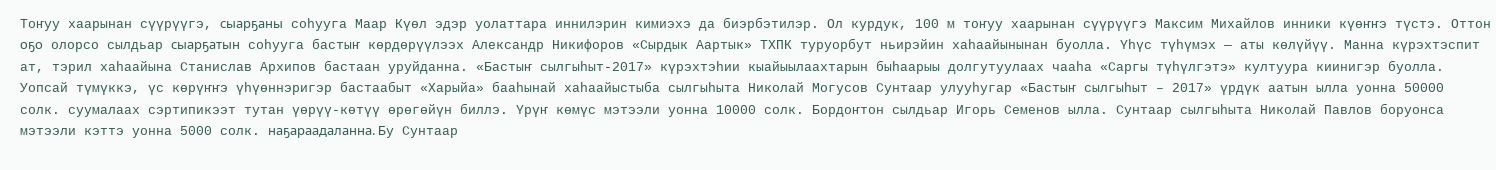Тоҥуу хаарынан сүүрүүгэ, сыарҕаны соһууга Маар Күөл эдэр уолаттара иннилэрин кимиэхэ да биэрбэтилэр. Ол курдук, 100 м тоҥуу хаарынан сүүрүүгэ Максим Михайлов инники күөҥҥэ түстэ. Оттон оҕо олорсо сылдьар сыарҕатын соһууга бастыҥ көрдөрүүлээх Александр Никифоров «Сырдык Аартык» ТХПК туруорбут ньирэйин хаһаайынынан буолла. Үһүс түһүмэх — аты көлүйүү. Манна күрэхтэспит ат, тэрил хаһаайына Станислав Архипов бастаан уруйданна. «Бастыҥ сылгыһыт-2017» күрэхтэһии кыайыылаахтарын быһаарыы долгутуулаах чааһа «Саргы түһүлгэтэ» култуура киинигэр буолла. Уопсай түмүккэ, үс көрүҥҥэ үһүөннэригэр бастаабыт «Харыйа» бааһынай хаһаайыстыба сылгыһыта Николай Могусов Сунтаар улууһугар «Бастыҥ сылгыһыт – 2017» үрдүк аатын ылла уонна 50000 солк. суумалаах сэртипикээт тутан үөрүү-көтүү өрөгөйүн биллэ. Үрүҥ көмүс мэтээли уонна 10000 солк. Бордоҥтон сылдьар Игорь Семенов ылла. Сунтаар сылгыһыта Николай Павлов боруонса мэтээли кэттэ уонна 5000 солк. наҕараадаланна. Бу Сунтаар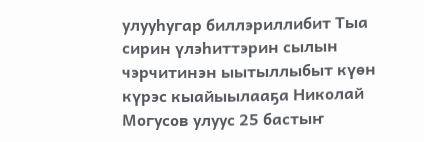улууһугар биллэриллибит Тыа сирин үлэһиттэрин сылын чэрчитинэн ыытыллыбыт күөн күрэс кыайыылааҕа Николай Могусов улуус 25 бастыҥ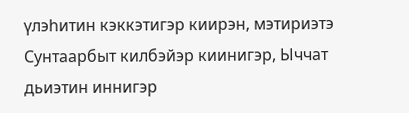үлэһитин кэккэтигэр киирэн, мэтириэтэ Сунтаарбыт килбэйэр киинигэр, Ыччат дьиэтин иннигэр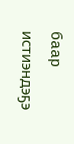баар истиэндэҕэ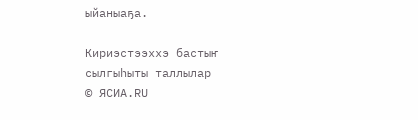ыйаныаҕа.

Кириэстээххэ бастыҥ сылгыһыты таллылар
© ЯСИА.RU